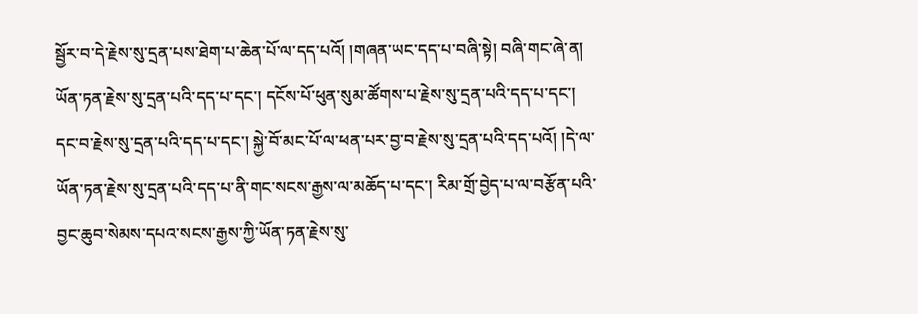སྦྱོར་བ་དེ་རྗེས་སུ་དྲན་པས་ཐེག་པ་ཆེན་པོ་ལ་དད་པའོ། །གཞན་ཡང་དད་པ་བཞི་སྟེ། བཞི་གང་ཞེ་ན། ཡོན་ཏན་རྗེས་སུ་དྲན་པའི་དད་པ་དང་། དངོས་པོ་ཕུན་སུམ་ཚོགས་པ་རྗེས་སུ་དྲན་པའི་དད་པ་དང་། དང་བ་རྗེས་སུ་དྲན་པའི་དད་པ་དང་། སྐྱེ་བོ་མང་པོ་ལ་ཕན་པར་བྱ་བ་རྗེས་སུ་དྲན་པའི་དད་པའོ། །དེ་ལ་ཡོན་ཏན་རྗེས་སུ་དྲན་པའི་དད་པ་ནི་གང་སངས་རྒྱས་ལ་མཆོད་པ་དང་། རིམ་གྲོ་བྱེད་པ་ལ་བརྩོན་པའི་བྱང་ཆུབ་སེམས་དཔའ་སངས་རྒྱས་ཀྱི་ཡོན་ཏན་རྗེས་སུ་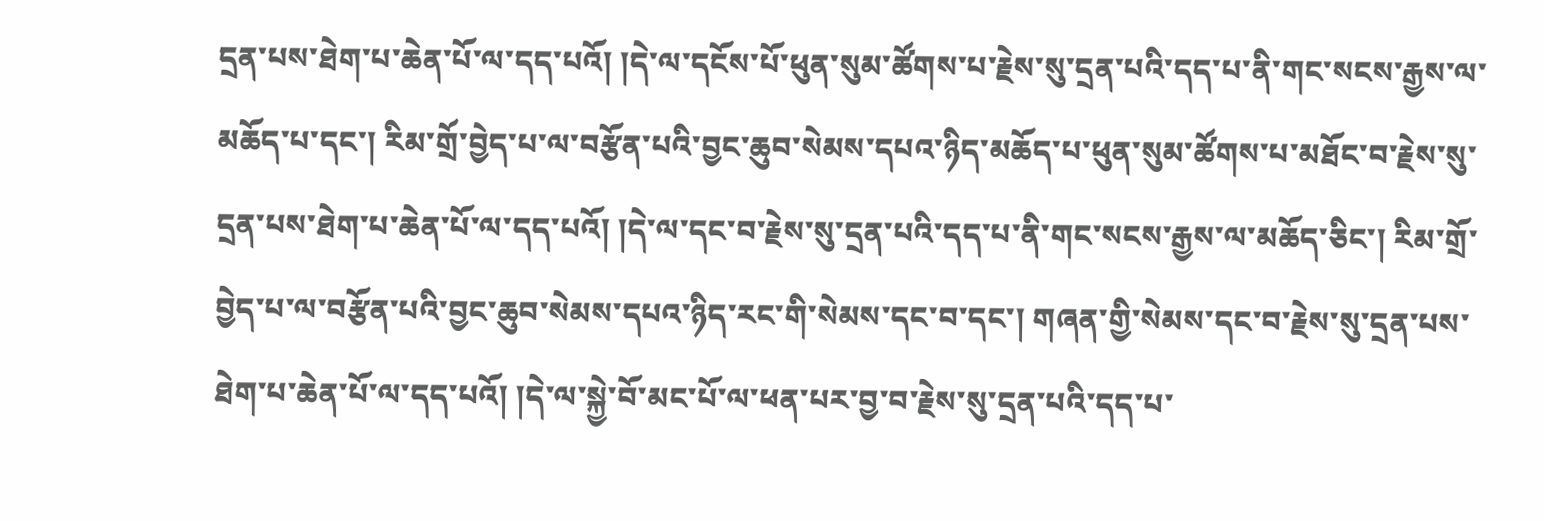དྲན་པས་ཐེག་པ་ཆེན་པོ་ལ་དད་པའོ། །དེ་ལ་དངོས་པོ་ཕུན་སུམ་ཚོགས་པ་རྗེས་སུ་དྲན་པའི་དད་པ་ནི་གང་སངས་རྒྱས་ལ་མཆོད་པ་དང་། རིམ་གྲོ་བྱེད་པ་ལ་བརྩོན་པའི་བྱང་ཆུབ་སེམས་དཔའ་ཉིད་མཆོད་པ་ཕུན་སུམ་ཚོགས་པ་མཐོང་བ་རྗེས་སུ་དྲན་པས་ཐེག་པ་ཆེན་པོ་ལ་དད་པའོ། །དེ་ལ་དང་བ་རྗེས་སུ་དྲན་པའི་དད་པ་ནི་གང་སངས་རྒྱས་ལ་མཆོད་ཅིང་། རིམ་གྲོ་བྱེད་པ་ལ་བརྩོན་པའི་བྱང་ཆུབ་སེམས་དཔའ་ཉིད་རང་གི་སེམས་དང་བ་དང་། གཞན་གྱི་སེམས་དང་བ་རྗེས་སུ་དྲན་པས་ཐེག་པ་ཆེན་པོ་ལ་དད་པའོ། །དེ་ལ་སྐྱེ་བོ་མང་པོ་ལ་ཕན་པར་བྱ་བ་རྗེས་སུ་དྲན་པའི་དད་པ་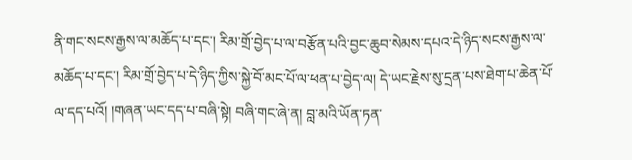ནི་གང་སངས་རྒྱས་ལ་མཆོད་པ་དང་། རིམ་གྲོ་བྱེད་པ་ལ་བརྩོན་པའི་བྱང་ཆུབ་སེམས་དཔའ་དེ་ཉིད་སངས་རྒྱས་ལ་མཆོད་པ་དང་། རིམ་གྲོ་བྱེད་པ་དེ་ཉིད་ཀྱིས་སྐྱེ་བོ་མང་པོ་ལ་ཕན་པ་བྱེད་ལ། དེ་ཡང་རྗེས་སུ་དྲན་པས་ཐེག་པ་ཆེན་པོ་ལ་དད་པའོ། །གཞན་ཡང་དད་པ་བཞི་སྟེ། བཞི་གང་ཞེ་ན། བླ་མའི་ཡོན་ཏན་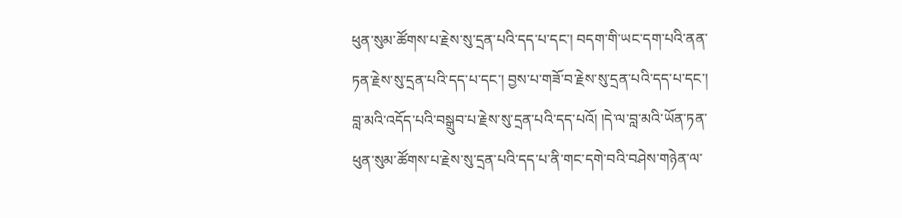ཕུན་སུམ་ཚོགས་པ་རྗེས་སུ་དྲན་པའི་དད་པ་དང་། བདག་གི་ཡང་དག་པའི་ནན་ཏན་རྗེས་སུ་དྲན་པའི་དད་པ་དང་། བྱས་པ་གཟོ་བ་རྗེས་སུ་དྲན་པའི་དད་པ་དང་། བླ་མའི་འདོད་པའི་བསྒྲུབ་པ་རྗེས་སུ་དྲན་པའི་དད་པའོ། །དེ་ལ་བླ་མའི་ཡོན་ཏན་ཕུན་སུམ་ཚོགས་པ་རྗེས་སུ་དྲན་པའི་དད་པ་ནི་གང་དགེ་བའི་བཤེས་གཉེན་ལ་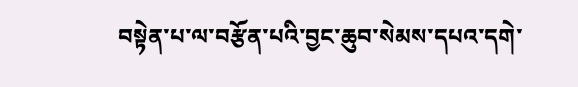བསྟེན་པ་ལ་བརྩོན་པའི་བྱང་ཆུབ་སེམས་དཔའ་དགེ་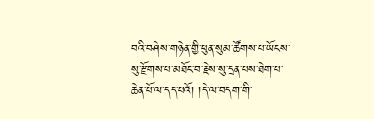བའི་བཤེས་གཉེན་གྱི་ཕུན་སུམ་ཚོགས་པ་ཡོངས་སུ་རྫོགས་པ་མཐོང་བ་རྗེས་སུ་དྲན་པས་ཐེག་པ་ཆེན་པོ་ལ་དད་པའོ། །དེ་ལ་བདག་གི་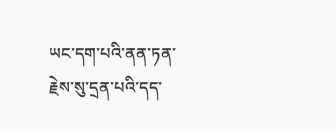ཡང་དག་པའི་ནན་ཏན་རྗེས་སུ་དྲན་པའི་དད་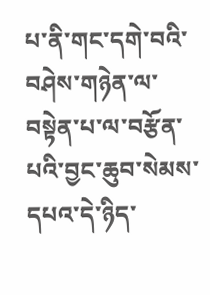པ་ནི་གང་དགེ་བའི་བཤེས་གཉེན་ལ་བསྟེན་པ་ལ་བརྩོན་པའི་བྱང་ཆུབ་སེམས་དཔའ་དེ་ཉིད་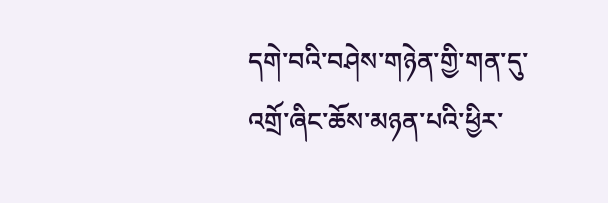དགེ་བའི་བཤེས་གཉེན་གྱི་གན་དུ་འགྲོ་ཞིང་ཆོས་མཉན་པའི་ཕྱིར་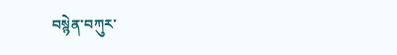བསྙེན་བཀུར་